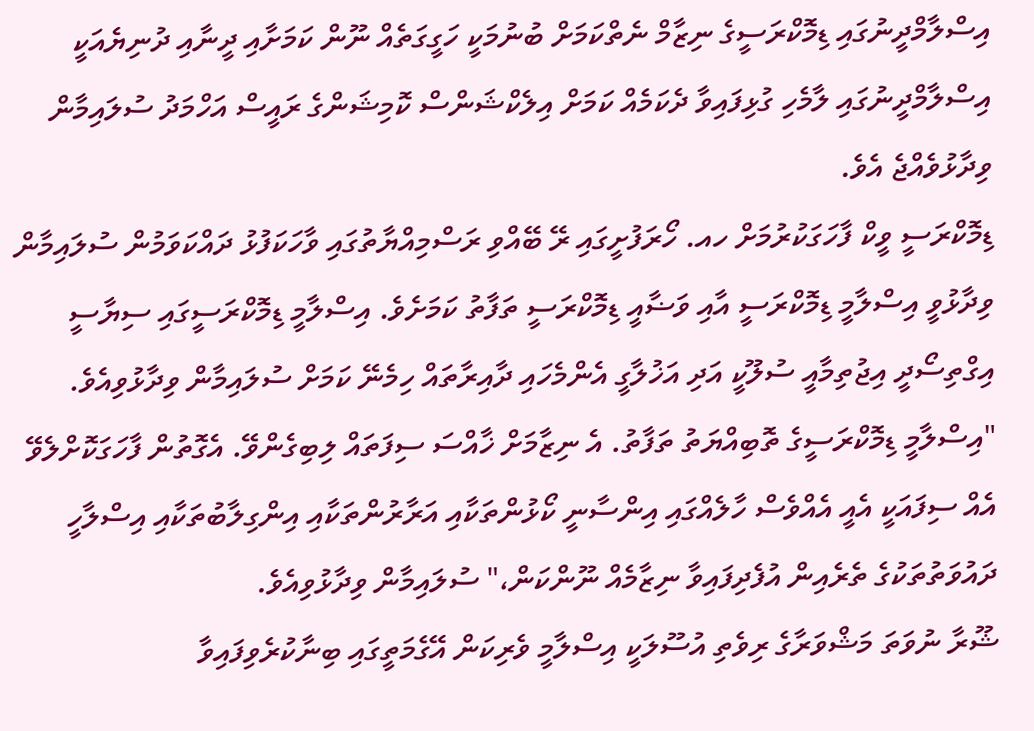އިސްލާމްދީނުގައި ޑިމޮކްރަސީގެ ނިޒާމް ނެތްކަމަށް ބުނުމަކީ ހަގީގަތެއް ނޫން ކަމަށާއި ދީނާއި ދުނިޔެއަކީ އިސްލާމްދީނުގައި ލާމެހި ގުޅިފައިވާ ދެކަމެއް ކަމަށް އިލެކްޝަންސް ކޮމިޝަންގެ ރައީސް އަހްމަދު ސުލައިމާން ވިދާޅުވެއްޖެ އެވެ.
ޑިމޮކްރަސީ ވީކް ފާހަގަކުރުމަށް ހއ. ހޯރަފުށީގައި ރޭ ބޭއްވި ރަސްމިއްޔާތުގައި ވާހަކަފުޅު ދައްކަވަމުން ސުލައިމާން ވިދާޅުވީ އިސްލާމީ ޑިމޮކްރަސީ އާއި ވަޟާއީ ޑިމޮކްރަސީ ތަފާތު ކަމަށެވެ. އިސްލާމީ ޑިމޮކްރަސީގައި ސިޔާސީ އިގްތިސޯދީ އިޖުތިމާއީ ސުލޫކީ އަދި އަޚުލާގީ އެންމެހައި ދާއިރާތައް ހިމެނޭ ކަމަށް ސުލައިމާން ވިދާޅުވިއެވެ.
"އިސްލާމީ ޑިމޮކްރަސީގެ ތޮބިއްޔަތު ތަފާތު. އެ ނިޒާމަށް ޚާއްސަ ސިފަތައް ލިބިގެންވޭ. އެގޮތުން ފާހަގަކޮށްލެވޭ އެއް ސިފައަކީ އެއީ އެއްވެސް ހާލެއްގައި އިންސާނީ ކޯޅުންތަކާއި އަރާރުންތަކާއި އިންގިލާބުތަކާއި އިސްލާހީ ދައުވަތުތަކުގެ ތެރެއިން އުފެދިފައިވާ ނިޒާމެއް ނޫންކަން،" ސުލައިމާން ވިދާޅުވިއެވެ.
ޝޫރާ ނުވަތަ މަޝްވަރާގެ ރިވެތި އުސޫލަކީ އިސްލާމީ ވެރިކަން އޭގެމަތީގައި ބިނާކުރެވިފައިވާ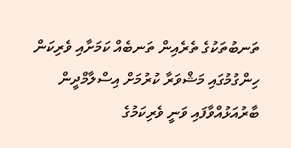ތަނބުތަކުގެ ތެރެއިން ތަނބެއް ކަމަށާއި ވެރިކަން ހިންގުމުގައި މަޝްވަރާ ކުރުމަށް އިސްލާމްދީން ބާރުއަޅުއްވާފައި ވަނީ ވެރިކަމުގެ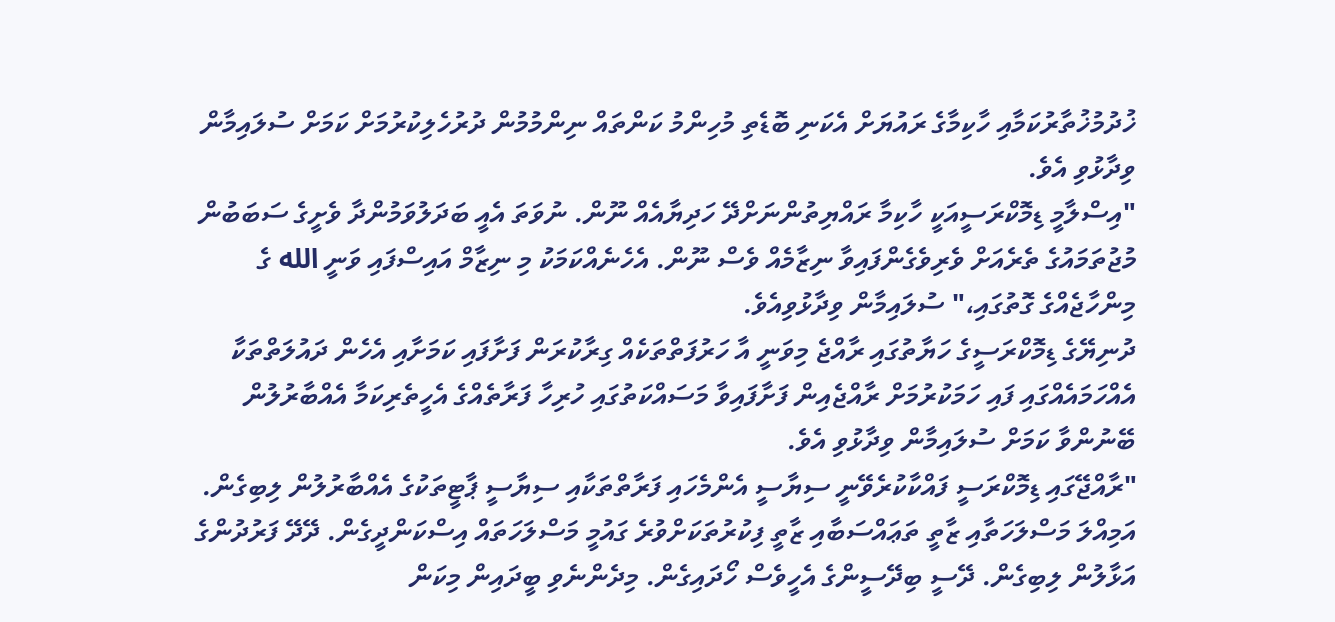ޚުދުމުޚުތާރުކަމާއި ހާކިމާގެ ރައުޔަށް އެކަނި ބޮޑެތި މުހިންމު ކަންތައް ނިންމުމުން ދުރުހެލިކުރުމަށް ކަމަށް ސުލައިމާން ވިދާޅުވި އެވެ.
"އިސްލާމީ ޑިމޮކްރަސީއަކީ ހާކިމާ ރައްޔިތުންނަށްދޭ ހަދިޔާއެއް ނޫން. ނުވަތަ އެއީ ބަދަލުވަމުންދާ ވެށީގެ ސަބަބުން މުޖުތަމައުގެ ތެރެއަށް ވެރިވެގެންފައިވާ ނިޒާމެއް ވެސް ނޫން. އެހެނެއްކަމަކު މި ނިޒާމް އައިސްފައި ވަނީ الله ގެ މިންހާޖެއްގެ ގޮތުގައި،" ސުލައިމާން ވިދާޅުވިއެވެ.
ދުނިޔޭގެ ޑިމޮކްރަސީގެ ހަޔާތުގައި ރާއްޖެ މިވަނީ އާ ހަރުފަތްތަކެއް ގިރާކުރަން ފަށާފައި ކަމަށާއި އެހެން ދައުލަތްތަކާ އެއްހަމައެއްގައި ފައި ހަމަކުރުމަށް ރާއްޖެއިން ފަށާފައިވާ މަސައްކަތުގައި ހުރިހާ ފަރާތެއްގެ އެހީތެރިކަމާ އެއްބާރުލުން ބޭނުންވާ ކަމަށް ސުލައިމާން ވިދާޅުވި އެވެ.
"ރާއްޖޭގައި ޑިމޮކްރަސީ ފައްކާކުރެވޭނީ ސިޔާސީ އެންމެހައި ފަރާތްތަކާއި ސިޔާސީ ޕާޓީތަކުގެ އެއްބާރުލުން ލިބިގެން. އަމިއްލަ މަސްލަހަތާއި ޒާތީ ތަޢައްސަބާއި ޒާތީ ފިކުރުތަކަށްވުރެ ގައުމީ މަސްލަހަތައް އިސްކަންދީގެން. ދޭދޭ ފަރުދުންގެ އަޅާލުން ލިބިގެން. ދޭސީ ބިދޭސީންގެ އެހީވެސް ހޯދައިގެން. މިދެންނެވި ބީދައިން މިކަން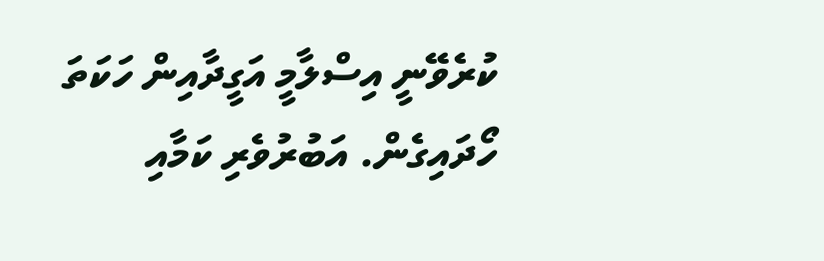ކުރެވޭނީ އިސްލާމީ އަގީދާއިން ހަކަތަ ހޯދައިގެން. އަބުރުވެރި ކަމާއި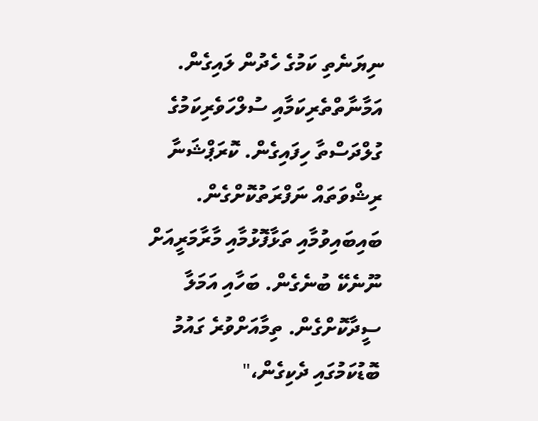ނިޔަނެތި ކަމުގެ ހެދުން ލައިގެން. އަމާނާތްތެރިކަމާއި ސުލްހަވެރިކަމުގެ ގުލްދަސްތާ ހިފައިގެން. ކޮރަޕްޝަނާ ރިޝްވަތައް ނަފްރަތުކޮށްގެން. ބައިބައިވުމާއި ތަޅާފޮޅުމާއި މާރާމަރީއަށް ނޫނެކޭ ބުނެގެން. ބަހާއި އަމަލާ ސީދާކޮށްގެން. ތިމާއަށްވުރެ ގައުމު ބޮޑުކަމުގައި ދެކިގެން،"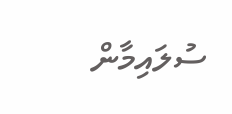ސުލައިމާން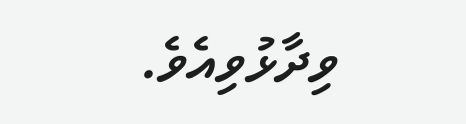ވިދާޅުވިއެވެ.